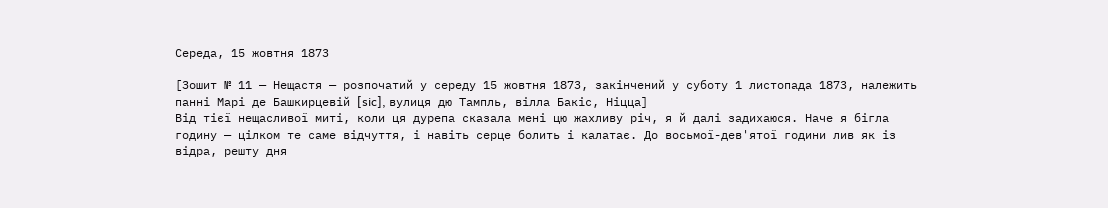Середа, 15 жовтня 1873

[Зошит № 11 — Нещастя — розпочатий у середу 15 жовтня 1873, закінчений у суботу 1 листопада 1873, належить панні Марі де Башкирцевій [sic], вулиця дю Тампль, вілла Бакіс, Ніцца]
Від тієї нещасливої миті, коли ця дурепа сказала мені цю жахливу річ, я й далі задихаюся. Наче я бігла годину — цілком те саме відчуття, і навіть серце болить і калатає. До восьмої-дев'ятої години лив як із відра, решту дня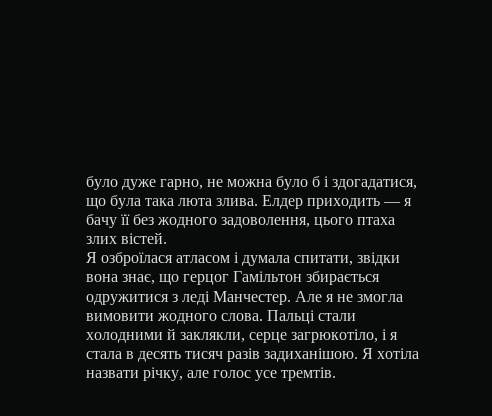було дуже гарно, не можна було б і здогадатися, що була така люта злива. Елдер приходить — я бачу її без жодного задоволення, цього птаха злих вістей.
Я озброїлася атласом і думала спитати, звідки вона знає, що герцог Гамільтон збирається одружитися з леді Манчестер. Але я не змогла вимовити жодного слова. Пальці стали холодними й заклякли, серце загрюкотіло, і я стала в десять тисяч разів задиханішою. Я хотіла назвати річку, але голос усе тремтів.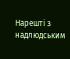Нарешті з надлюдським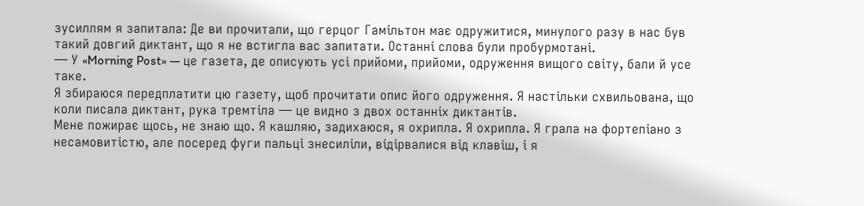зусиллям я запитала: Де ви прочитали, що герцог Гамільтон має одружитися, минулого разу в нас був такий довгий диктант, що я не встигла вас запитати. Останні слова були пробурмотані.
— У «Morning Post» — це газета, де описують усі прийоми, прийоми, одруження вищого світу, бали й усе таке.
Я збираюся передплатити цю газету, щоб прочитати опис його одруження. Я настільки схвильована, що коли писала диктант, рука тремтіла — це видно з двох останніх диктантів.
Мене пожирає щось, не знаю що. Я кашляю, задихаюся, я охрипла. Я охрипла. Я грала на фортепіано з несамовитістю, але посеред фуги пальці знесиліли, відірвалися від клавіш, і я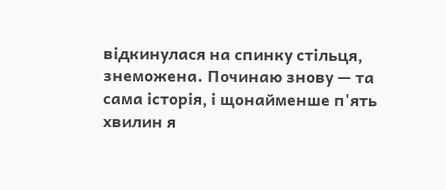відкинулася на спинку стільця, знеможена. Починаю знову — та сама історія, і щонайменше п'ять хвилин я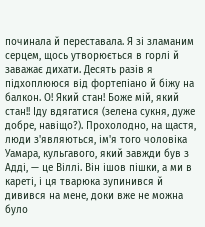починала й переставала. Я зі зламаним серцем, щось утворюється в горлі й заважає дихати. Десять разів я підхоплююся від фортепіано й біжу на балкон. О! Який стан! Боже мій, який стан!! Іду вдягатися (зелена сукня, дуже добре, навіщо?). Прохолодно, на щастя, люди з'являються, ім'я того чоловіка Уамара, кульгавого, який завжди був з Адді, — це Віллі. Він ішов пішки, а ми в кареті, і ця тварюка зупинився й дивився на мене, доки вже не можна було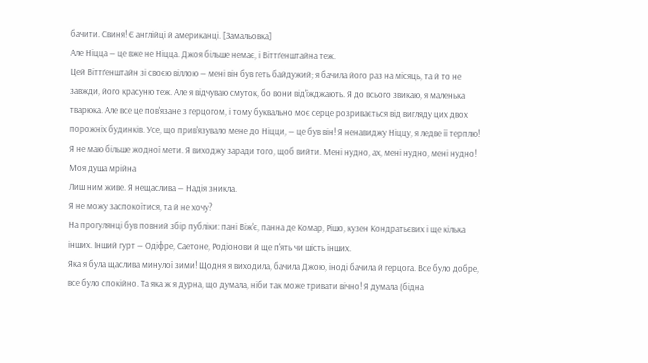бачити. Свиня! Є англійці й американці. [Замальовка]
Але Ніцца — це вже не Ніцца. Джоя більше немає, і Віттґенштайна теж.
Цей Віттґенштайн зі своєю віллою — мені він був геть байдужий; я бачила його раз на місяць, та й то не завжди, його красуню теж. Але я відчуваю смуток, бо вони від'їжджають. Я до всього звикаю, я маленька тварюка. Але все це пов'язане з герцогом, і тому буквально моє серце розривається від вигляду цих двох порожніх будинків. Усе, що прив'язувало мене до Ніцци, — це був він! Я ненавиджу Ніццу, я ледве її терплю!
Я не маю більше жодної мети. Я виходжу заради того, щоб вийти. Мені нудно, ах, мені нудно, мені нудно!
Моя душа мрійна
Лиш ним живе. Я нещаслива — Надія зникла.
Я не можу заспокоїтися, та й не хочу?
На прогулянці був повний збір публіки: пані Віж'є, панна де Комар, Рішо, кузен Кондратьєвих і ще кілька інших. Інший гурт — Одіфре, Саетоне, Родіонови й ще п'ять чи шість інших.
Яка я була щаслива минулої зими! Щодня я виходила, бачила Джою, іноді бачила й герцога. Все було добре, все було спокійно. Та яка ж я дурна, що думала, ніби так може тривати вічно! Я думала (бідна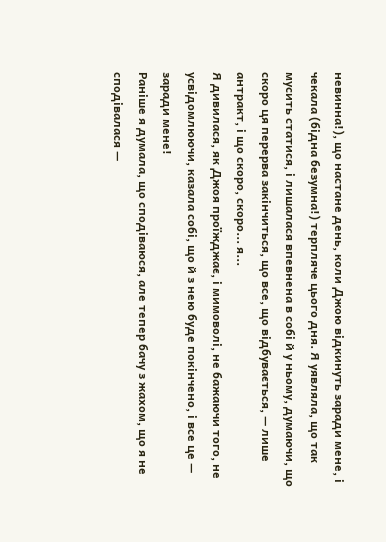невинна!), що настане день, коли Джою відкинуть заради мене, і чекала (бідна безумна!) терпляче цього дня. Я уявляла, що так мусить статися, і лишалася впевнена в собі й у ньому, думаючи, що скоро ця перерва закінчиться, що все, що відбувається, — лише антракт, і що скоро, скоро... я...
Я дивилася, як Джоя проїжджає, і мимоволі, не бажаючи того, не усвідомлюючи, казала собі, що й з нею буде покінчено, і все це — заради мене!
Раніше я думала, що сподіваюся, але тепер бачу з жахом, що я не сподівалася —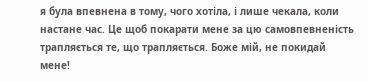я була впевнена в тому, чого хотіла, і лише чекала, коли настане час. Це щоб покарати мене за цю самовпевненість трапляється те, що трапляється. Боже мій, не покидай мене!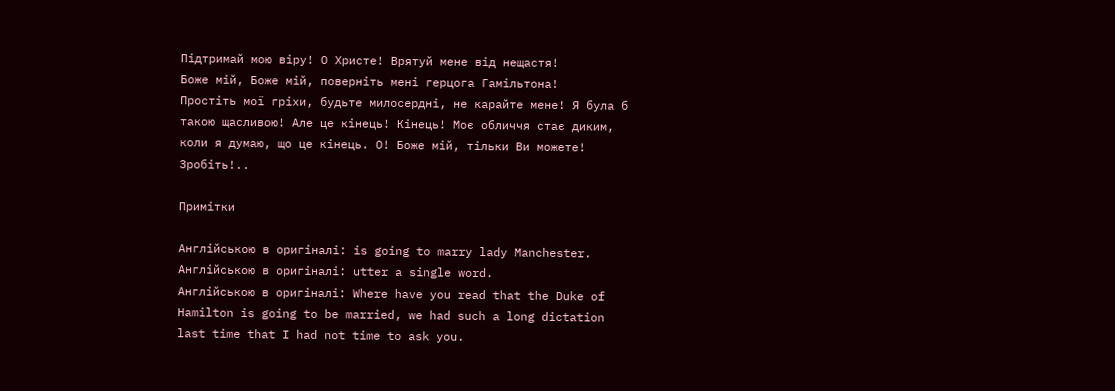Підтримай мою віру! О Христе! Врятуй мене від нещастя!
Боже мій, Боже мій, поверніть мені герцога Гамільтона!
Простіть мої гріхи, будьте милосердні, не карайте мене! Я була б такою щасливою! Але це кінець! Кінець! Моє обличчя стає диким, коли я думаю, що це кінець. О! Боже мій, тільки Ви можете! Зробіть!..

Примітки

Англійською в оригіналі: is going to marry lady Manchester.
Англійською в оригіналі: utter a single word.
Англійською в оригіналі: Where have you read that the Duke of Hamilton is going to be married, we had such a long dictation last time that I had not time to ask you.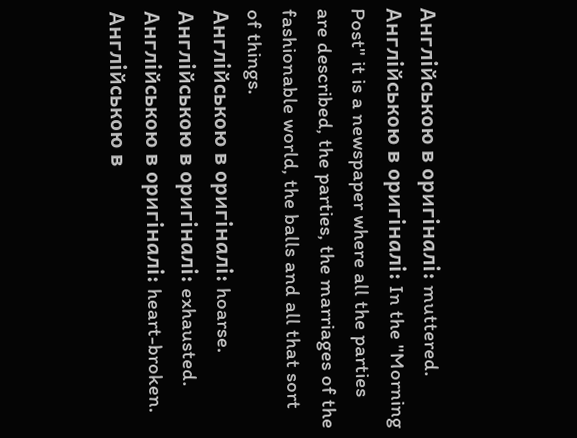Англійською в оригіналі: muttered.
Англійською в оригіналі: In the "Morning Post" it is a newspaper where all the parties are described, the parties, the marriages of the fashionable world, the balls and all that sort of things.
Англійською в оригіналі: hoarse.
Англійською в оригіналі: exhausted.
Англійською в оригіналі: heart-broken.
Англійською в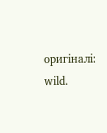оригіналі: wild.